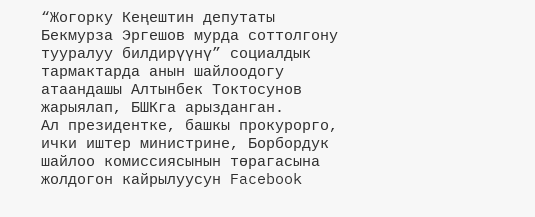“Жогорку Кеңештин депутаты Бекмурза Эргешов мурда соттолгону тууралуу билдирүүнү” социалдык тармактарда анын шайлоодогу атаандашы Алтынбек Токтосунов жарыялап, БШКга арызданган.
Ал президентке, башкы прокурорго, ички иштер министрине, Борбордук шайлоо комиссиясынын төрагасына жолдогон кайрылуусун Facebook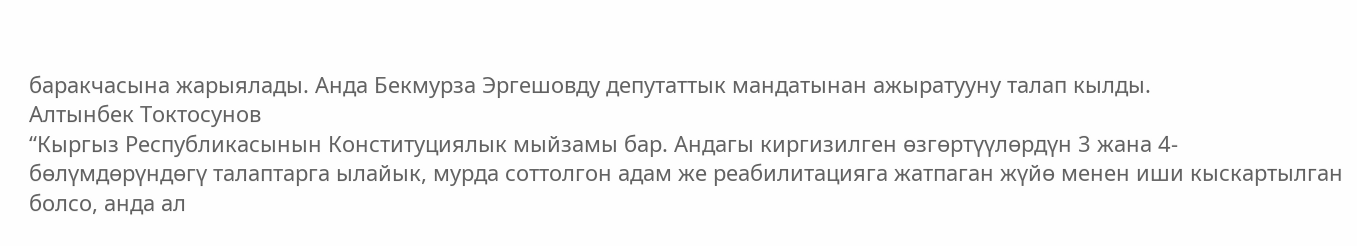баракчасына жарыялады. Анда Бекмурза Эргешовду депутаттык мандатынан ажыратууну талап кылды.
Алтынбек Токтосунов
“Кыргыз Республикасынын Конституциялык мыйзамы бар. Андагы киргизилген өзгөртүүлөрдүн 3 жана 4-бөлүмдөрүндөгү талаптарга ылайык, мурда соттолгон адам же реабилитацияга жатпаган жүйө менен иши кыскартылган болсо, анда ал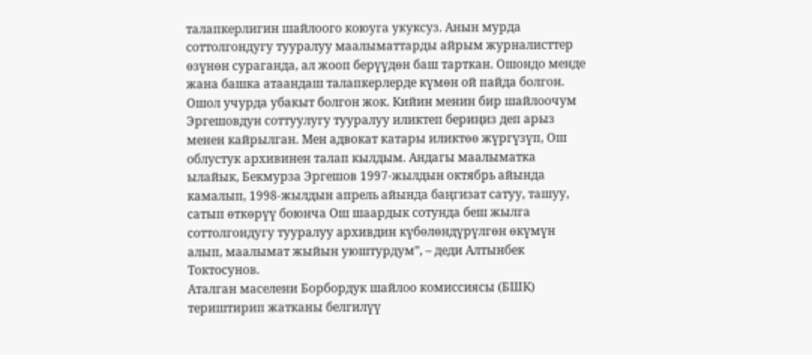талапкерлигин шайлоого коюуга укуксуз. Анын мурда соттолгондугу тууралуу маалыматтарды айрым журналисттер өзүнөн сураганда, ал жооп берүүдөн баш тарткан. Ошондо менде жана башка атаандаш талапкерлерде күмөн ой пайда болгон. Ошол учурда убакыт болгон жок. Кийин менин бир шайлоочум Эргешовдун соттуулугу тууралуу иликтеп бериңиз деп арыз менен кайрылган. Мен адвокат катары иликтөө жүргүзүп, Ош облустук архивинен талап кылдым. Андагы маалыматка ылайык, Бекмурза Эргешов 1997-жылдын октябрь айында камалып, 1998-жылдын апрель айында баңгизат сатуу, ташуу, сатып өткөрүү боюнча Ош шаардык сотунда беш жылга соттолгондугу тууралуу архивдин күбөлөндүрүлгөн өкүмүн алып, маалымат жыйын уюштурдум”, – деди Алтынбек Токтосунов.
Аталган маселени Борбордук шайлоо комиссиясы (БШК) териштирип жатканы белгилүү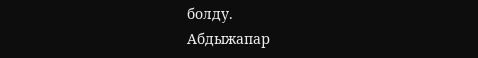болду.
Абдыжапар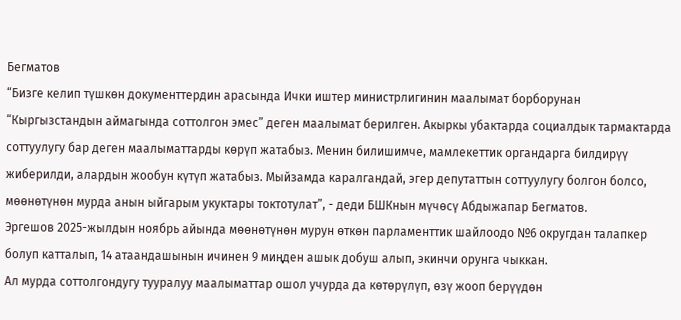Бегматов
“Бизге келип түшкөн документтердин арасында Ички иштер министрлигинин маалымат борборунан “Кыргызстандын аймагында соттолгон эмес” деген маалымат берилген. Акыркы убактарда социалдык тармактарда соттуулугу бар деген маалыматтарды көрүп жатабыз. Менин билишимче, мамлекеттик органдарга билдирүү жиберилди, алардын жообун күтүп жатабыз. Мыйзамда каралгандай, эгер депутаттын соттуулугу болгон болсо, мөөнөтүнөн мурда анын ыйгарым укуктары токтотулат”, - деди БШКнын мүчөсү Абдыжапар Бегматов.
Эргешов 2025-жылдын ноябрь айында мөөнөтүнөн мурун өткөн парламенттик шайлоодо №6 округдан талапкер болуп катталып, 14 атаандашынын ичинен 9 миңден ашык добуш алып, экинчи орунга чыккан.
Ал мурда соттолгондугу тууралуу маалыматтар ошол учурда да көтөрүлүп, өзү жооп берүүдөн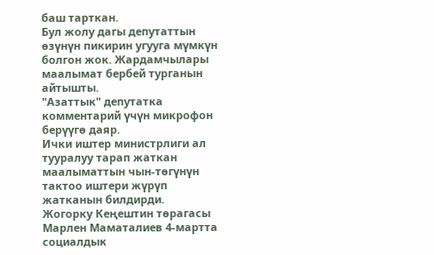баш тарткан.
Бул жолу дагы депутаттын өзүнүн пикирин угууга мүмкүн болгон жок. Жардамчылары маалымат бербей турганын айтышты.
"Азаттык" депутатка комментарий үчүн микрофон берүүгө даяр.
Ички иштер министрлиги ал тууралуу тарап жаткан маалыматтын чын-төгүнүн тактоо иштери жүрүп жатканын билдирди.
Жогорку Кеңештин төрагасы Марлен Маматалиев 4-мартта социалдык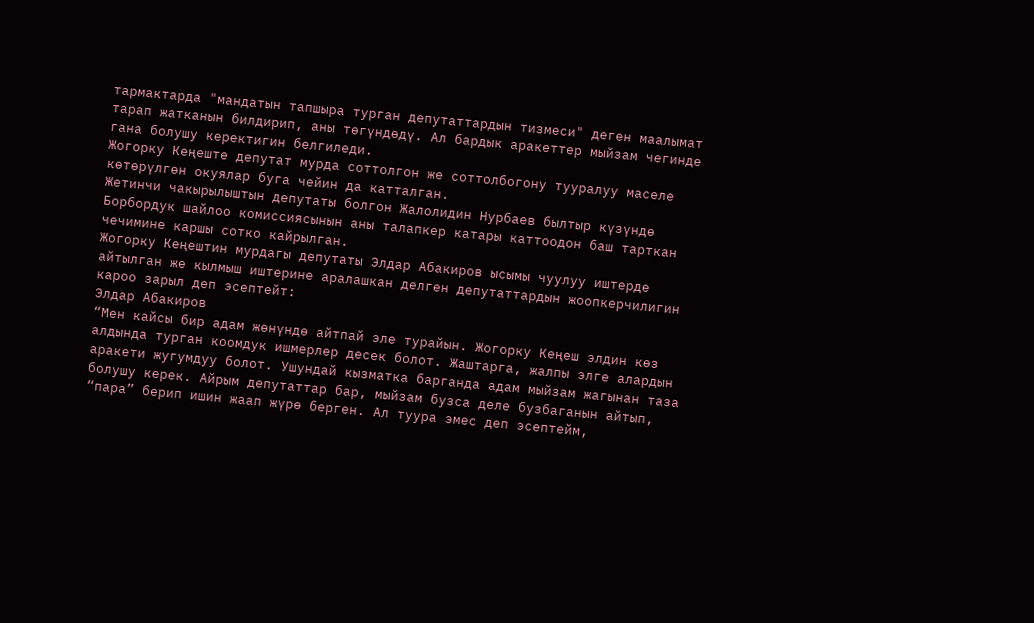тармактарда "мандатын тапшыра турган депутаттардын тизмеси" деген маалымат тарап жатканын билдирип, аны төгүндөдү. Ал бардык аракеттер мыйзам чегинде гана болушу керектигин белгиледи.
Жогорку Кеңеште депутат мурда соттолгон же соттолбогону тууралуу маселе көтөрүлгөн окуялар буга чейин да катталган.
Жетинчи чакырылыштын депутаты болгон Жалолидин Нурбаев былтыр күзүндө Борбордук шайлоо комиссиясынын аны талапкер катары каттоодон баш тарткан чечимине каршы сотко кайрылган.
Жогорку Кеңештин мурдагы депутаты Элдар Абакиров ысымы чуулуу иштерде айтылган же кылмыш иштерине аралашкан делген депутаттардын жоопкерчилигин кароо зарыл деп эсептейт:
Элдар Абакиров
“Мен кайсы бир адам жөнүндө айтпай эле турайын. Жогорку Кеңеш элдин көз алдында турган коомдук ишмерлер десек болот. Жаштарга, жалпы элге алардын аракети жугумдуу болот. Ушундай кызматка барганда адам мыйзам жагынан таза болушу керек. Айрым депутаттар бар, мыйзам бузса деле бузбаганын айтып, “пара” берип ишин жаап жүрө берген. Ал туура эмес деп эсептейм,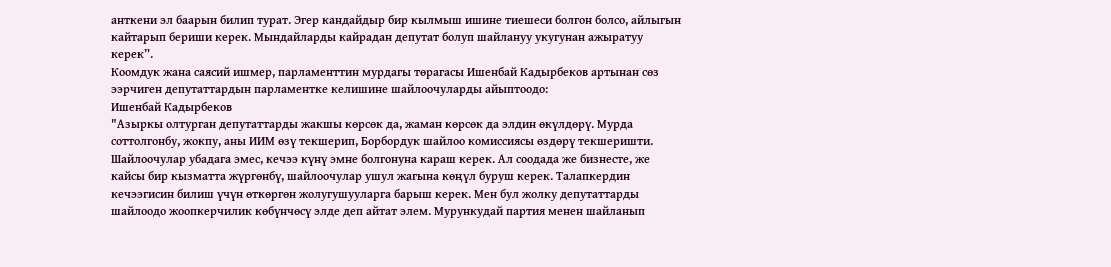анткени эл баарын билип турат. Эгер кандайдыр бир кылмыш ишине тиешеси болгон болсо, айлыгын кайтарып бериши керек. Мындайларды кайрадан депутат болуп шайлануу укугунан ажыратуу керек”.
Коомдук жана саясий ишмер, парламенттин мурдагы төрагасы Ишенбай Кадырбеков артынан сөз ээрчиген депутаттардын парламентке келишине шайлоочуларды айыптоодо:
Ишенбай Кадырбеков
"Азыркы олтурган депутаттарды жакшы көрсөк да, жаман көрсөк да элдин өкүлдөрү. Мурда соттолгонбу, жокпу, аны ИИМ өзү текшерип, Борбордук шайлоо комиссиясы өздөрү текшеришти. Шайлоочулар убадага эмес, кечээ күнү эмне болгонуна караш керек. Ал соодада же бизнесте, же кайсы бир кызматта жүргөнбү, шайлоочулар ушул жагына көңүл буруш керек. Талапкердин кечээгисин билиш үчүн өткөргөн жолугушууларга барыш керек. Мен бул жолку депутаттарды шайлоодо жоопкерчилик көбүнчөсү элде деп айтат элем. Мурункудай партия менен шайланып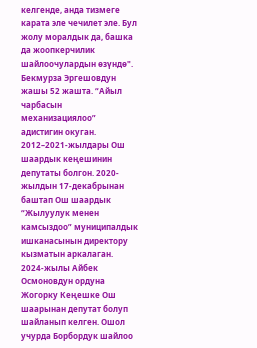келгенде, анда тизмеге карата эле чечилет эле. Бул жолу моралдык да, башка да жоопкерчилик шайлоочулардын өзүндө".
Бекмурза Эргешовдун жашы 52 жашта. “Айыл чарбасын механизациялоо” адистигин окуган. 2012–2021-жылдары Ош шаардык кеңешинин депутаты болгон. 2020-жылдын 17-декабрынан баштап Ош шаардык “Жылуулук менен камсыздоо” муниципалдык ишканасынын директору кызматын аркалаган.
2024-жылы Айбек Осмоновдун ордуна Жогорку Кеңешке Ош шаарынан депутат болуп шайланып келген. Ошол учурда Борбордук шайлоо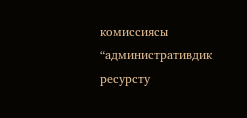комиссиясы “административдик ресурсту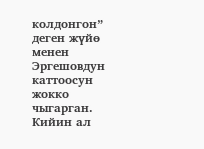колдонгон” деген жүйө менен Эргешовдун каттоосун жокко чыгарган. Кийин ал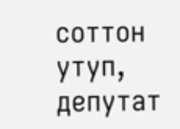соттон утуп, депутат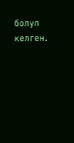болуп келген.